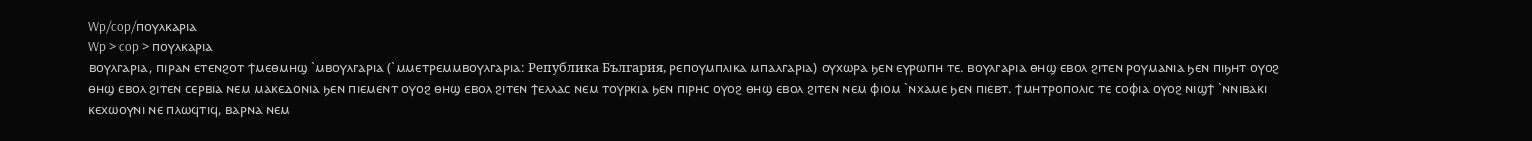Wp/cop/ⲡⲟⲩⲗⲕⲁⲣⲓⲁ
Wp > cop > ⲡⲟⲩⲗⲕⲁⲣⲓⲁ
ⲃⲟⲩⲗⲅⲁⲣⲓⲁ, ⲡⲓⲣⲁⲛ ⲉⲧⲉⲛϩⲟⲧ ϯⲙⲉⲑⲙⲏϣ `ⲙⲃⲟⲩⲗⲅⲁⲣⲓⲁ (`ⲙⲙⲉⲧⲣⲉⲙⲙⲃⲟⲩⲗⲅⲁⲣⲓⲁ: Република България, ⲣⲉⲡⲟⲩⲙⲡⲗⲓⲕⲁ ⲙⲡⲁⲗⲅⲁⲣⲓⲁ) ⲟⲩⲭⲱⲣⲁ ϧⲉⲛ ⲉⲩⲣⲱⲡⲏ ⲧⲉ. ⲃⲟⲩⲗⲅⲁⲣⲓⲁ ⲑⲏϣ ⲉⲃⲟⲗ ϩⲓⲧⲉⲛ ⲣⲟⲩⲙⲁⲛⲓⲁ ϧⲉⲛ ⲡⲓϧⲏⲧ ⲟⲩⲟϩ ⲑⲏϣ ⲉⲃⲟⲗ ϩⲓⲧⲉⲛ ⲥⲉⲣⲃⲓⲁ ⲛⲉⲙ ⲙⲁⲕⲉⲇⲟⲛⲓⲁ ϧⲉⲛ ⲡⲓⲉⲙⲉⲛⲧ ⲟⲩⲟϩ ⲑⲏϣ ⲉⲃⲟⲗ ϩⲓⲧⲉⲛ ϯⲉⲗⲗⲁⲥ ⲛⲉⲙ ⲧⲟⲩⲣⲕⲓⲁ ϧⲉⲛ ⲡⲓⲣⲏⲥ ⲟⲩⲟϩ ⲑⲏϣ ⲉⲃⲟⲗ ϩⲓⲧⲉⲛ ⲛⲉⲙ ⲫⲓⲟⲙ `ⲛⲭⲁⲙⲉ ϧⲉⲛ ⲡⲓⲉⲃⲧ. ϯⲙⲏⲧⲣⲟⲡⲟⲗⲓⲥ ⲧⲉ ⲥⲟⲫⲓⲁ ⲟⲩⲟϩ ⲛⲓϣϯ `ⲛⲛⲓⲃⲁⲕⲓ ⲕⲉⲭⲱⲟⲩⲛⲓ ⲛⲉ ⲡⲗⲱϥⲧⲓϥ, ⲃⲁⲣⲛⲁ ⲛⲉⲙ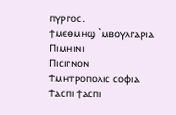ⲡⲩⲣⲅⲟⲥ.
ϯⲙⲉⲑⲙⲏϣ `ⲙⲃⲟⲩⲗⲅⲁⲣⲓⲁ
Ⲡⲓⲙⲏⲓⲛⲓ
Ⲡⲓⲥⲓⲅⲛⲟⲛ
Ϯⲙⲏⲧⲣⲟⲡⲟⲗⲓⲥ ⲥⲟⲫⲓⲁ
Ϯⲁⲥⲡⲓ ϯⲁⲥⲡⲓ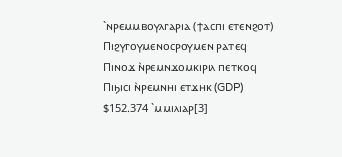`ⲛⲣⲉⲙⲙⲃⲟⲩⲗⲅⲁⲣⲓⲁ (ϯⲁⲥⲡⲓ ⲉⲧⲉⲛϩⲟⲧ)
Ⲡⲓϩⲩⲅⲟⲩⲙⲉⲛⲟⲥⲣⲟⲩⲙⲉⲛ ⲣⲁⲧⲉϥ
Ⲡⲓⲛⲟϫ ⲛ̀ⲣⲉⲙⲛϫⲟⲙⲕⲓⲣⲓⲗ ⲡⲉⲧⲕⲟϥ
Ⲡⲓϧⲓⲥⲓ ⲛ̀ⲣⲉⲙⲛⲏⲓ ⲉⲧϫⲏⲕ (GDP) $152.374 `ⲙⲙⲓⲗⲓⲁⲣ[3]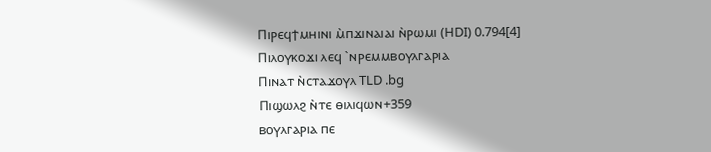Ⲡⲓⲣⲉϥϯⲙⲏⲓⲛⲓ ⲙ̀ⲡϫⲓⲛⲁⲓⲁⲓ ⲛ̀ⲣⲱⲙⲓ (HDI) 0.794[4]
Ⲡⲓⲗⲟⲩⲕⲟϫⲓ ⲗⲉϥ `ⲛⲣⲉⲙⲙⲃⲟⲩⲗⲅⲁⲣⲓⲁ
Ⲡⲓⲛⲁⲧ ⲛ̀ⲥⲧⲁϫⲟⲩⲗ TLD .bg
Ⲡⲓϣⲱⲗϩ ⲛ̀ⲧⲉ ⲑⲓⲗⲓϥⲱⲛ+359
ⲃⲟⲩⲗⲅⲁⲣⲓⲁ ⲡⲉ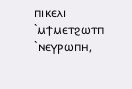ⲡⲓⲕⲉⲗⲓ `ⲙϯⲙⲉⲧϩⲱⲧⲡ `ⲛⲉⲩⲣⲱⲡⲏ,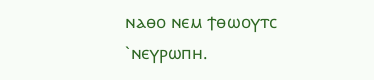ⲛⲁⲑⲟ ⲛⲉⲙ ϯⲑⲱⲟⲩⲧⲥ `ⲛⲉⲩⲣⲱⲡⲏ.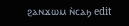ϩⲁⲛϫⲱⲙ ⲛ̀ⲥⲁϧ edit